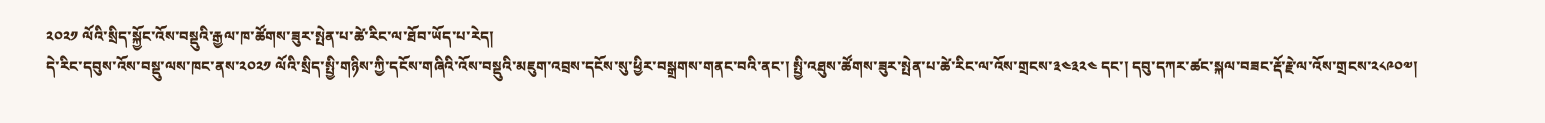༢༠༢༡ ལོའི་སྲིད་སྐྱོང་འོས་བསྡུའི་རྒྱལ་ཁ་ཚོགས་ཟུར་སྤེན་པ་ཚེ་རིང་ལ་ཐོབ་ཡོད་པ་རེད།
དེ་རིང་དབུས་འོས་བསྡུ་ལས་ཁང་ནས་༢༠༢༡ ལོའི་སྲིད་སྤྱི་གཉིས་ཀྱི་དངོས་གཞིའི་འོས་བསྡུའི་མཇུག་འབྲས་དངོས་སུ་ཕྱིར་བསྒྲགས་གནང་བའི་ནང་། སྤྱི་འཐུས་ཚོགས་ཟུར་སྤེན་པ་ཚེ་རིང་ལ་འོས་གྲངས་༣༤༣༢༤ དང་། དབུ་དཀར་ཚང་སྐལ་བཟང་རྡོ་རྗེ་ལ་འོས་གྲངས་༢༨༩༠༧།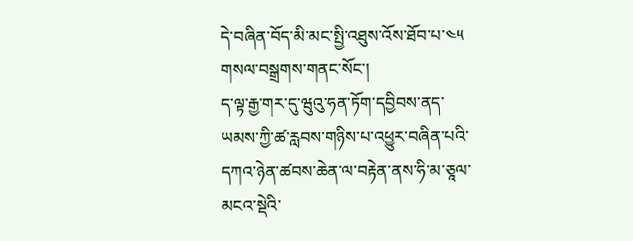དེ་བཞིན་བོད་མི་མང་སྤྱི་འཐུས་འོས་ཐོབ་པ་༤༥ གསལ་བསྒྲགས་གནང་སོང་།
ད་ལྟ་རྒྱ་གར་དུ་ཝུའུ་ཧན་ཏོག་དབྱིབས་ནད་ཡམས་ཀྱི་ཚ་རླབས་གཉིས་པ་འཕྱུར་བཞིན་པའི་དཀའ་ཉེན་ཚབས་ཆེན་ལ་བརྟེན་ནས་ཧི་མ་ཅཱལ་མངའ་སྡེའི་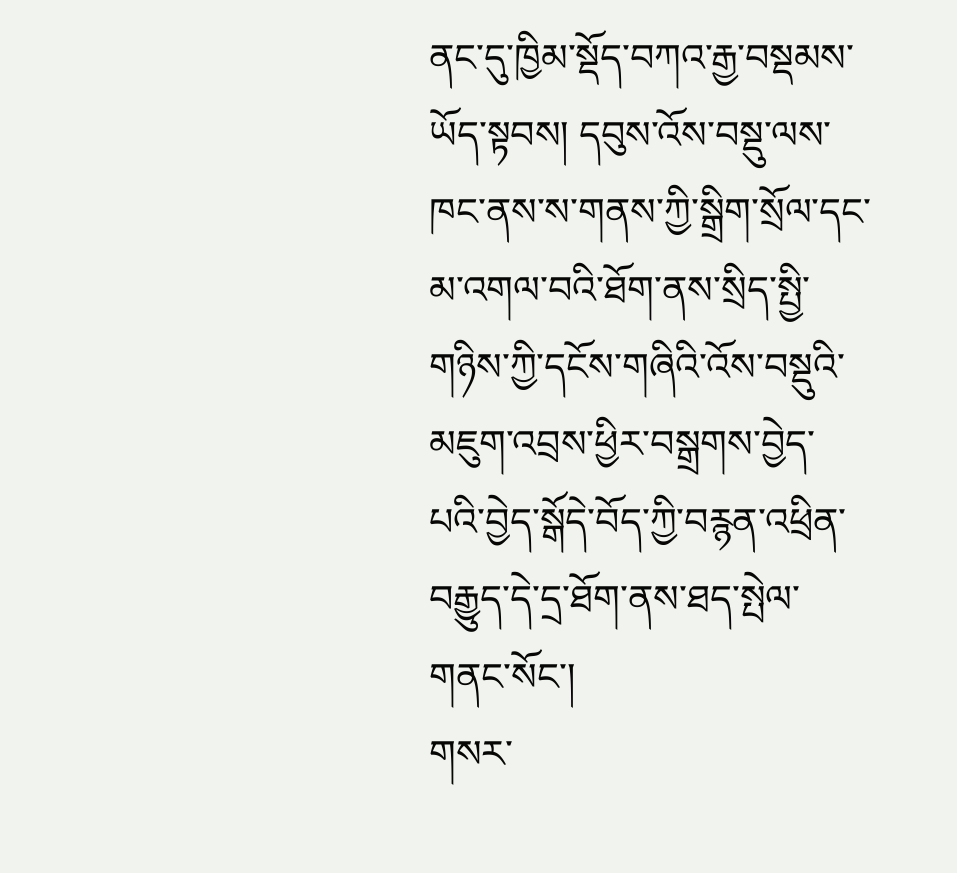ནང་དུ་ཁྱིམ་སྡོད་བཀའ་རྒྱ་བསྡམས་ཡོད་སྟབས། དབུས་འོས་བསྡུ་ལས་ཁང་ནས་ས་གནས་ཀྱི་སྒྲིག་སྲོལ་དང་མ་འགལ་བའི་ཐོག་ནས་སྲིད་སྤྱི་གཉིས་ཀྱི་དངོས་གཞིའི་འོས་བསྡུའི་མཇུག་འབྲས་ཕྱིར་བསྒྲགས་བྱེད་པའི་བྱེད་སྒོདེ་བོད་ཀྱི་བརྙན་འཕྲིན་བརྒྱུད་དེ་དྲ་ཐོག་ནས་ཐད་སྤེལ་གནང་སོང་།
གསར་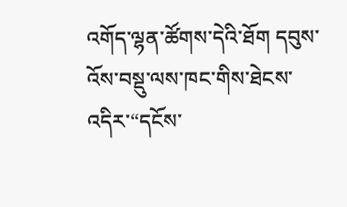འགོད་ལྷན་ཚོགས་དེའི་ཐོག དབུས་འོས་བསྡུ་ལས་ཁང་གིས་ཐེངས་འདིར་“དངོས་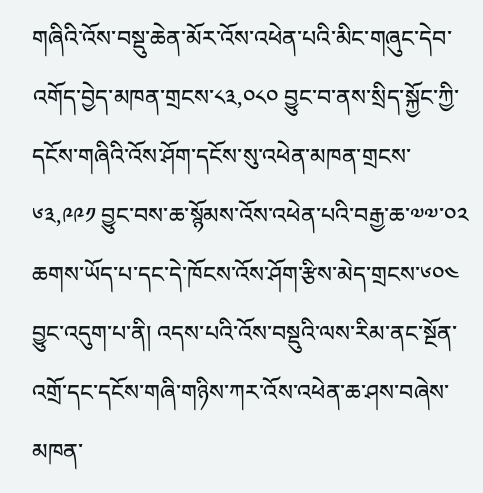གཞིའི་འོས་བསྡུ་ཆེན་མོར་འོས་འཕེན་པའི་མིང་གཞུང་དེབ་འགོད་བྱེད་མཁན་གྲངས་༨༣,༠༨༠ བྱུང་བ་ནས་སྲིད་སྐྱོང་ཀྱི་དངོས་གཞིའི་འོས་ཤོག་དངོས་སུ་འཕེན་མཁན་གྲངས་༦༣,༩༩༡ བྱུང་བས་ཆ་སྙོམས་འོས་འཕེན་པའི་བརྒྱ་ཆ་༧༧་༠༢ ཆགས་ཡོད་པ་དང་དེ་ཁོངས་འོས་ཤོག་རྩིས་མེད་གྲངས་༦༠༤ བྱུང་འདུག་པ་ནི། འདས་པའི་འོས་བསྡུའི་ལས་རིམ་ནང་སྔོན་འགྲོ་དང་དངོས་གཞི་གཉིས་ཀར་འོས་འཕེན་ཆ་ཤས་བཞེས་མཁན་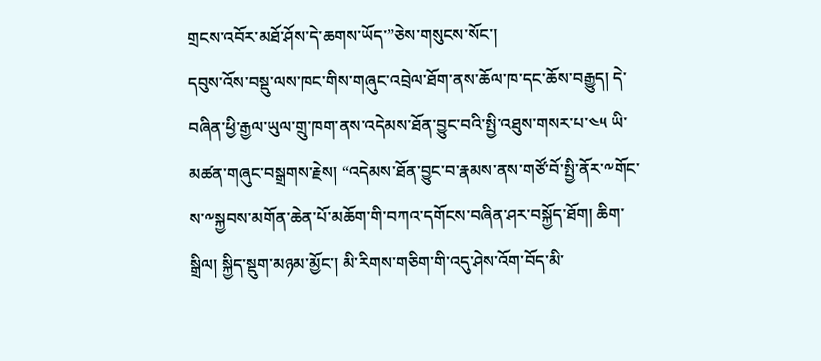གྲངས་འབོར་མཐོ་ཤོས་དེ་ཆགས་ཡོད་”ཅེས་གསུངས་སོང་།
དབུས་འོས་བསྡུ་ལས་ཁང་གིས་གཞུང་འབྲེལ་ཐོག་ནས་ཆོལ་ཁ་དང་ཆོས་བརྒྱུད། དེ་བཞིན་ཕྱི་རྒྱལ་ཡུལ་གྲུ་ཁག་ནས་འདེམས་ཐོན་བྱུང་བའི་སྤྱི་འཐུས་གསར་པ་༤༥ ཡི་མཚན་གཞུང་བསྒྲགས་རྗེས། “འདེམས་ཐོན་བྱུང་བ་རྣམས་ནས་གཙོ་བོ་སྤྱི་ནོར་༸གོང་ས་༸སྐྱབས་མགོན་ཆེན་པོ་མཆོག་གི་བཀའ་དགོངས་བཞིན་ཤར་བསྐྱོད་ཐོག། ཆིག་སྒྲིལ། སྐྱིད་སྡུག་མཉམ་མྱོང་། མི་རིགས་གཅིག་གི་འདུ་ཤེས་འོག་བོད་མི་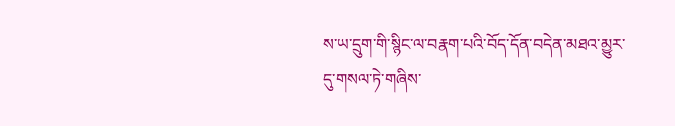ས་ཡ་དྲུག་གི་སྙིང་ལ་བརྣག་པའི་བོད་དོན་བདེན་མཐའ་མྱུར་དུ་གསལ་ཏེ་གཞིས་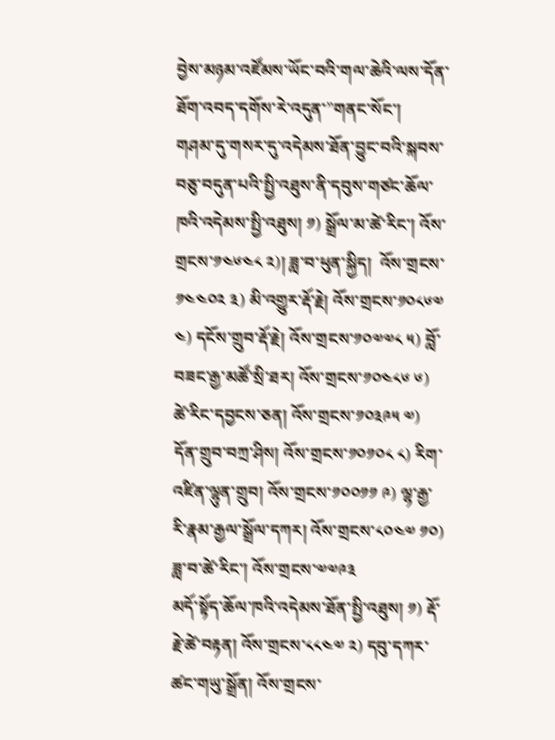བྱེས་མཉམ་འཛོམས་ཡོང་བའི་གལ་ཆེའི་ལས་དོན་ཐོག་འབད་དགོས་རེ་འདུན་”གནང་སོང་།
གཤམ་དུ་གསར་དུ་འདེམས་ཐོན་བྱུང་བའི་སྐབས་བཅུ་བདུན་པའི་སྤྱི་འཐུས་ནི་དབུས་གཙང་ཆོལ་ཁའི་འདེམས་སྤྱི་འཐུས། ༡) སྒྲོལ་མ་ཚེ་རིང་། འོས་གྲངས་༡༤༦༤༨ ༢)། ཟླ་བ་ཕུན་སྐྱིད།  འོས་གྲངས་༡༤༤༠༢ ༣) མི་འགྱུར་རྡོ་རྗེ། འོས་གྲངས་༡༠༨༦༧ ༤) དངོས་གྲུབ་རྡོ་རྗེ། འོས་གྲངས་༡༠༧༧༨ ༥) བློ་བཟང་རྒྱ་མཚོ་སྲི་ཐར། འོས་གྲངས་༡༠༤༨༦ ༦) ཚེ་རིང་དབྱངས་ཅན། འོས་གྲངས་༡༠༣༩༥ ༧) དོན་གྲུབ་བཀྲ་ཤིས། འོས་གྲངས་༡༠༡༠༨ ༨) རིག་འཛིན་ལྷུན་གྲུབ། འོས་གྲངས་༡༠༠༡༡ ༩) ལྷ་རྒྱ་རི་རྣམ་རྒྱལ་སྒྲོལ་དཀར། འོས་གྲངས་༨༠༤༧ ༡༠) ཟླ་བ་ཚེ་རིང་། འོས་གྲངས་༧༧༩༣
མདོ་སྟོད་ཆོལ་ཁའི་འདེམས་ཐོན་སྤྱི་འཐུས། ༡) རྡོ་རྗེ་ཚེ་བརྟན། འོས་གྲངས་༨༨༤༧ ༢) དབུ་དཀར་ཚང་གཡུ་སྒྲོན། འོས་གྲངས་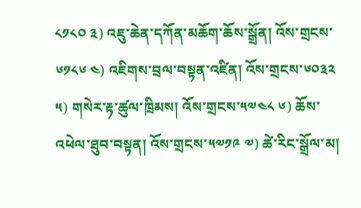༨༡༨༠ ༣) འཇུ་ཆེན་དཀོན་མཆོག་ཆོས་སྒྲོན། འོས་གྲངས་༦༡༨༦ ༤) འཇིགས་བྲལ་བསྟན་འཛིན། འོས་གྲངས་༦༠༣༢ ༥) གསེར་རྟ་ཚུལ་ཁྲིམས། འོས་གྲངས་༥༧༤༨ ༦) ཆོས་འཕེལ་ཐུབ་བསྟན། འོས་གྲངས་༥༧༡༩ ༧) ཚེ་རིང་སྒྲོལ་མ།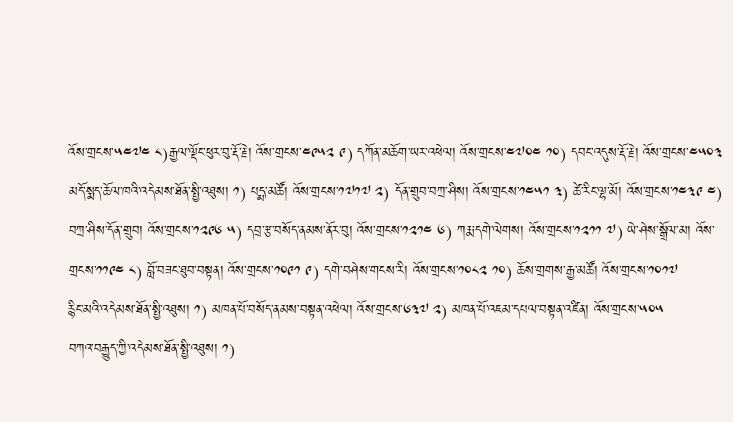འོས་གྲངས་༥༤༧༤ ༨)རྒྱལ་ལྡོང་ཕུར་བུ་རྡོ་རྗེ། འོས་གྲངས་༤༩༥༢ ༩) དཀོན་མཆོག་ཡར་འཕེལ། འོས་གྲངས་༤༧༠༤ ༡༠) དབང་འདུས་རྡོ་རྗེ། འོས་གྲངས་༤༥༠༣
མདོ་སྨད་ཆོལ་ཁའི་འདེམས་ཐོན་སྤྱི་འཐུས། ༡) པདྨ་མཚོ། འོས་གྲངས་༡༧༡༧ ༢) དོན་གྲུབ་བཀྲ་ཤིས། འོས་གྲངས་༡༤༥༡ ༣) ཚེ་རིང་ལྷ་མོ། འོས་གྲངས་༡༤༣༩ ༤) བཀྲ་ཤིས་དོན་གྲུབ། འོས་གྲངས་༡༢༩༦ ༥) དབྲ་རྩ་བསོད་ནམས་ནོར་བུ། འོས་གྲངས་༡༢༡༤ ༦) ཀརྨ་དགེ་ལེགས། འོས་གྲངས་༡༢༡༡ ༧) ཡེ་ཤེས་སྒྲོལ་མ། འོས་གྲངས་༡༡༩༤ ༨) བློ་བཟང་ཐུབ་བསྟན། འོས་གྲངས་༡༠༩༡ ༩) དགེ་བཤེས་གངས་རི། འོས་གྲངས་༡༠༨༢ ༡༠) ཆོས་གྲགས་རྒྱ་མཚོ། འོས་གྲངས་༡༠༡༧
རྙིང་མའི་འདེམས་ཐོན་སྤྱི་འཐུས། ༡) མཁན་པོ་བསོད་ནམས་བསྟན་འཕེལ། འོས་གྲངས་༦༣༧ ༢) མཁན་པོ་འཇམ་དཔལ་བསྟན་འཛིན། འོས་གྲངས་༥༠༥
བཀའ་བརྒྱུད་ཀྱི་འདེམས་ཐོན་སྤྱི་འཐུས། ༡)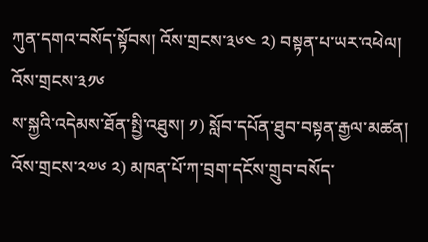ཀུན་དགའ་བསོད་སྟོབས། འོས་གྲངས་༣༦༤ ༢) བསྟན་པ་ཡར་འཕེལ། འོས་གྲངས་༣༡༦
ས་སྐྱའི་འདེམས་ཐོན་སྤྱི་འཐུས། ༡) སློབ་དཔོན་ཐུབ་བསྟན་རྒྱལ་མཚན། འོས་གྲངས་༢༧༦ ༢) མཁན་པོ་ཀ་བྲག་དངོས་གྲུབ་བསོད་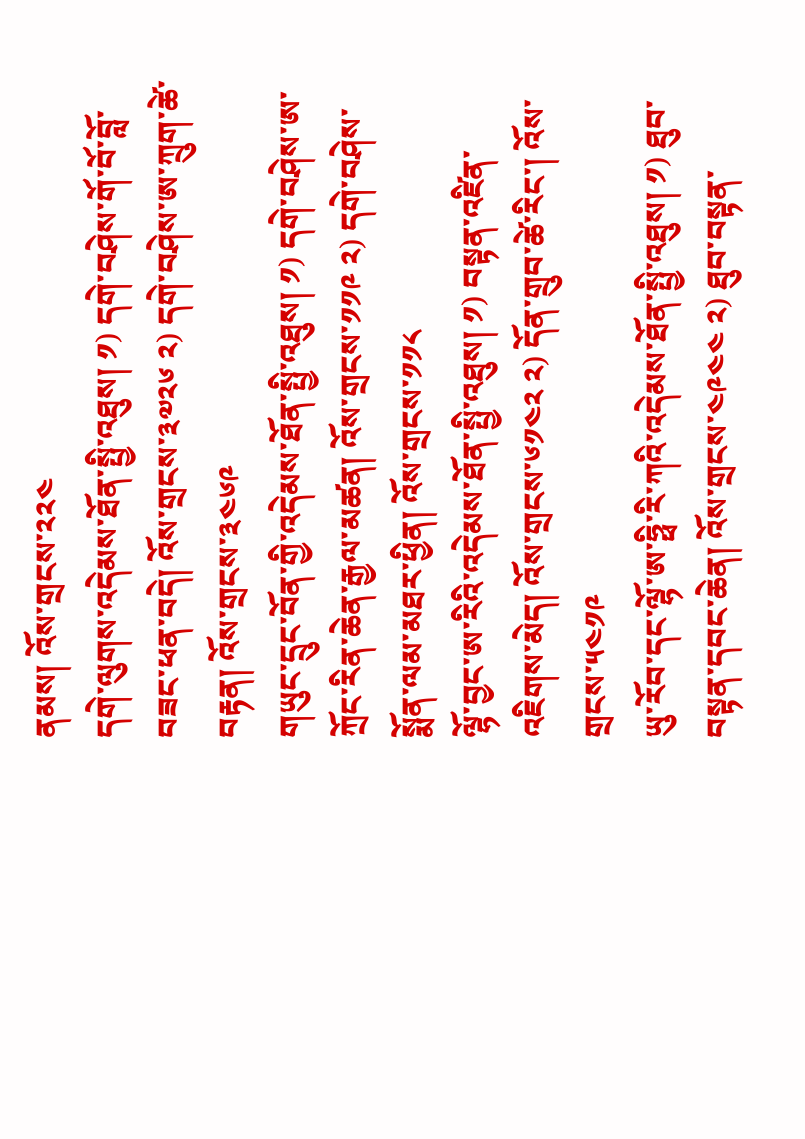ནམས། འོས་གྲངས་༢༢༤
དགེ་ལུགས་འདེམས་ཐོན་སྤྱི་འཐུས། ༡) དགེ་བཤེས་གོ་བོ་བློ་བཟང་ཕན་བདེ། འོས་གྲངས་༣༧༢༦ ༢) དགེ་བཤེས་ཨ་ཀྲུག་ཚེ་བརྟན། འོས་གྲངས་༣༤༦༩
གཡུང་དྲུང་བོན་གྱི་འདེམས་ཐོན་སྤྱི་འཐུས། ༡) དགེ་བཤེས་ཨ་ཀྲོང་རིན་ཆེན་རྒྱལ་མཚན། འོས་གྲངས་༡༡༩ ༢) དགེ་བཤེས་སྨོན་ལམ་མཐར་ཕྱིན། འོས་གྲངས་༡༡༨
ལྷོ་བྱང་ཨ་རིའི་འདེམས་ཐོན་སྤྱི་འཐུས། ༡) བསྟན་འཛིན་འཇིགས་མེད། འོས་གྲངས་༦༡༤༢ ༢) དོན་གྲུབ་ཚེ་རིང་། འོས་གྲངས་༥༤༡༩
ཡུ་རོབ་དང་ལྷོ་ཨ་ཧྥི་རི་ཀའི་འདེམས་ཐོན་སྤྱི་འཐུས། ༡) ཐུབ་བསྟན་དབང་ཆེན། འོས་གྲངས་༤༩༤༤ ༢) ཐུབ་བསྟན་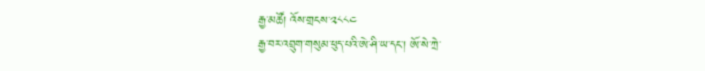རྒྱ་མཚོ། འོས་གྲངས་༢༨༨༤
རྒྱ་བར་འབྲུག་གསུམ་ཕུད་པའི་ཨེ་ཤི་ཡ་དང་། ཨོ་སེ་ཀྲེ་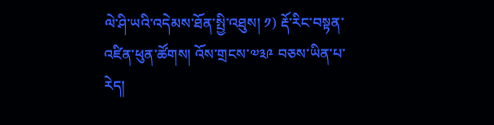ལེ་ཤི་ཡའི་འདེམས་ཐོན་སྤྱི་འཐུས། ༡) རྡོ་རིང་བསྟན་འཛིན་ཕུན་ཚོགས། འོས་གྲངས་༧༣༩ བཅས་ཡིན་པ་རེད།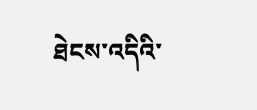ཐེངས་འདིའི་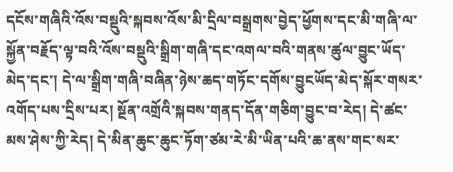དངོས་གཞིའི་འོས་བསྡུའི་སྐབས་འོས་མི་དྲིལ་བསྒྲགས་བྱེད་ཕྱོགས་དང་མི་གཞི་ལ་སྐྱོན་བརྗོད་ལྟ་བའི་འོས་བསྡུའི་སྒྲིག་གཞི་དང་འགལ་བའི་གནས་ཚུལ་བྱུང་ཡོད་མེད་དང་། དེ་ལ་སྒྲིག་གཞི་བཞིན་ཉེས་ཆད་གཏོང་དགོས་བྱུངཡོད་མེད་སྐོར་གསར་འགོད་པས་དྲིས་པར། སྔོན་འགྲོའི་སྐབས་གནད་དོན་གཅིག་བྱུང་བ་རེད། དེ་ཚང་མས་ཤེས་ཀྱི་རེད། དེ་མིན་ཆུང་ཆུང་ཏོག་ཙམ་རེ་མི་ཡིན་པའི་ཆ་ནས་གང་སར་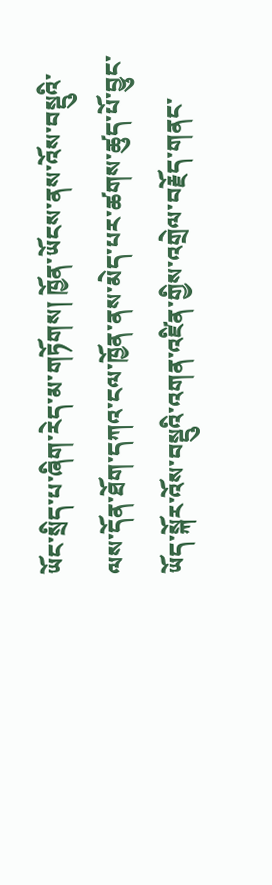ཡོང་སྲིད་པ་ཞིག་རེད་མ་གཏོགས། ཁྱོན་ཡོངས་ནས་འོས་བསྡུའི་ལས་དོན་ཐོག་དཀའ་ངལ་ཁྱོན་ནས་མེད་པར་ཚགས་ཚུད་པོ་བྱུང་ཡོད་སྐོར་འོས་བསྡུའི་འགན་འཛིན་གྱིས་འགྲེལ་བརྗོད་གནང་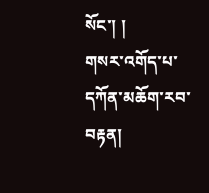སོང་། །
གསར་འགོད་པ་དཀོན་མཆོག་རབ་བརྟན།